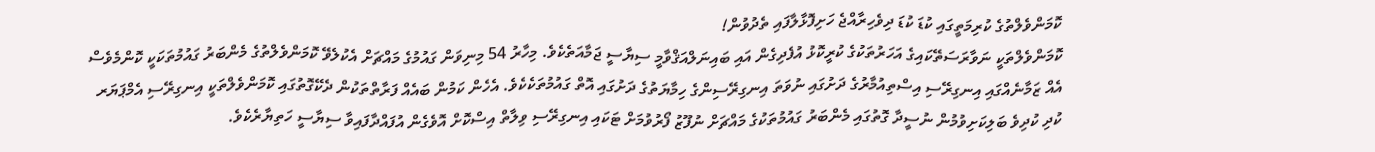ކޮމަންވެލްތުގެ ކުރިމަތީގައި ކުޑަ ކުޑަ ދިވެހިރާއްޖެ ހަށިފޮޅާލާފައި ތެދުވުން!
ކޮމަންވެލްތަކީ ނަވާރަސަތޭކައިގެ އަހަރުތަކުގެ ކުރީކޮޅު އުފެދިގެން އައި ބައިނަލްއަޤްވާމީ ސިޔާސީ ޖަމާއަތެކެވެ. މިހާރު 54 މިނިވަން ގައުމުގެ މައްޗަށް އެކުލެވޭ ކޮމަންވެލްތުގެ މެންބަރު ގައުމުތަކަކީ ކޮންމެވެސް އެއް ޒަމާނެއްގައި އިނގިރޭސި އިސްތިއުމާރުގެ ދަށުގައި ނުވަތަ އިނގިރޭސިންގެ ހިމާޔަތުގެ ދަށުގައި އޮތް ގައުމުތަކެކެވެ. އެހެން ކަމުން ބައެއް ފަރާތްތަކުން ދެކޭގޮތުގައި ކޮމަންވެލްތަކީ އިނގިރޭސި އެމްޕަޔަރ ކުދި ކުދިވެ ބަލިކަށިވުމުން ނުސީދާ ގޮތުގައި މެންބަރު ގައުމުތަކުގެ މައްޗަށް ނުފޫޒު ފޯރުވުމަށް ޓަކައި އިނގިރޭސި ވިލާތް އިސްކޮށް އޮވެގެން އުފައްދާފައިވާ ސިޔާސީ ހަތިޔާރެކެވެ.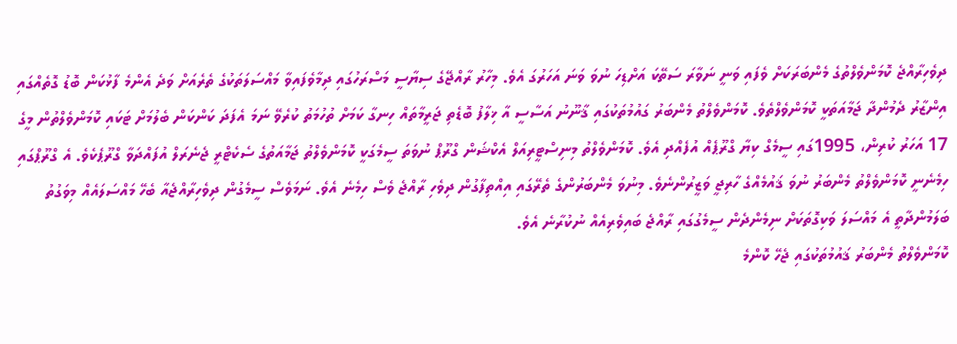ދިވެހިރާއްޖެ ކޮމަންވެލްތުގެ މެންބަރަކަށް ވެފައި ވަނީ ނަވާރަ ސަތޭކަ އަށްޑިހަ ނުވަ ވަނަ އަހަރުގަ އެވެ. މިހާރު ރާއްޖޭގެ ސިޔާސީ މަސްރަހުގައި ދިމާވެފައިވާ މައްސަލަތަކުގެ ތެރެއަށް ވަދެ އެންމެ ފާޅުކަން ބޮޑު ގޮތެއްގައި އިންޒާރު ދެމުންދާ ޖަމާއަތަކީ ކޮމަންވެލްތެވެ. ކޮމަންވެލްތު މެންބަރު ގައުމުތަކުގައި ޤާނޫނު އަސާސީ އާ ޚިލާފު ބޮޑެތި ޖަރީމާތައް ހިނގާ ކަމަށް ތުހުމަތު ކުރެވޭ ނަމަ އެފަދަ ކަންކަން ބެލުމަށް ޓަކައި ކޮމަންވެލްތުން މީގެ 17 އަހަރު ކުރިން، 1995ގައި ސީމެގް ކިޔާ ގްރޫޕެއް އުފެއްދި އެވެ. ކޮމަންވެލްތު މިނިސްޓީރިއަލް އެކްޝަން ގްރޫޕް ނުވަތަ ސީމެގަކީ ކޮމަންވެލްތު ޖަމާއަތުގެ ސެކެޓްރީ ޖެނެރަލް އުފައްދަވާ ގްރޫޕެކެވެ. އެ ގްރޫޕްގައި ހިމެނެނީ ކޮމަންވެލްތު މެންބަރު ނުވަ ޤައުމެއްގެ ހާރިޖީ ވަޒީރުންނެވެ. މިނުވަ މެންބަރުންގެ ތެރޭގައި އިއްތިފާގުން ދިވެހި ރާއްޖެ ވެސް ހިމެނެ އެވެ. ނަމަވެސް ސީމެގުން ދިވެހިރާއްޖެއާ ބެހޭ މައްސަލައެއް މިވަގުތު ބަލަމުންދާތީ އެ މައްސަލަ ވަކިގޮތަކަށް ނިމެންދެން ސީމެގުގައި ރާއްޖެ ބައިވެރިއެއް ނުކުރާނެ އެވެ.
ކޮމަންވެލްތު މެންބަރު ޤައުމުތަކުގައި ޖެހޭ ކޮންމެ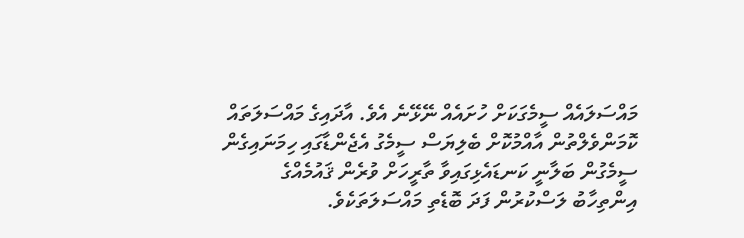މައްސަލައެއް ސީމެގަކަށް ހުށައެއް ނޭޅޭނެ އެވެ. އާދައިގެ މައްސަލަތައް ކޮމަންވެލްތުން އާއްމުކޮށް ބެލިޔަސް ސީމެގު އެޖެންޑާގައި ހިމަނައިގެން ސީމެގުން ބަލާނީ ކަނޑައެޅިގައިވާ ތާރީހަށް ވުރެން ޤައުމެއްގެ އިންތިހާބު ލަސްކުރުން ފަދަ ބޮޑެތި މައްސަލަތަކެވެ.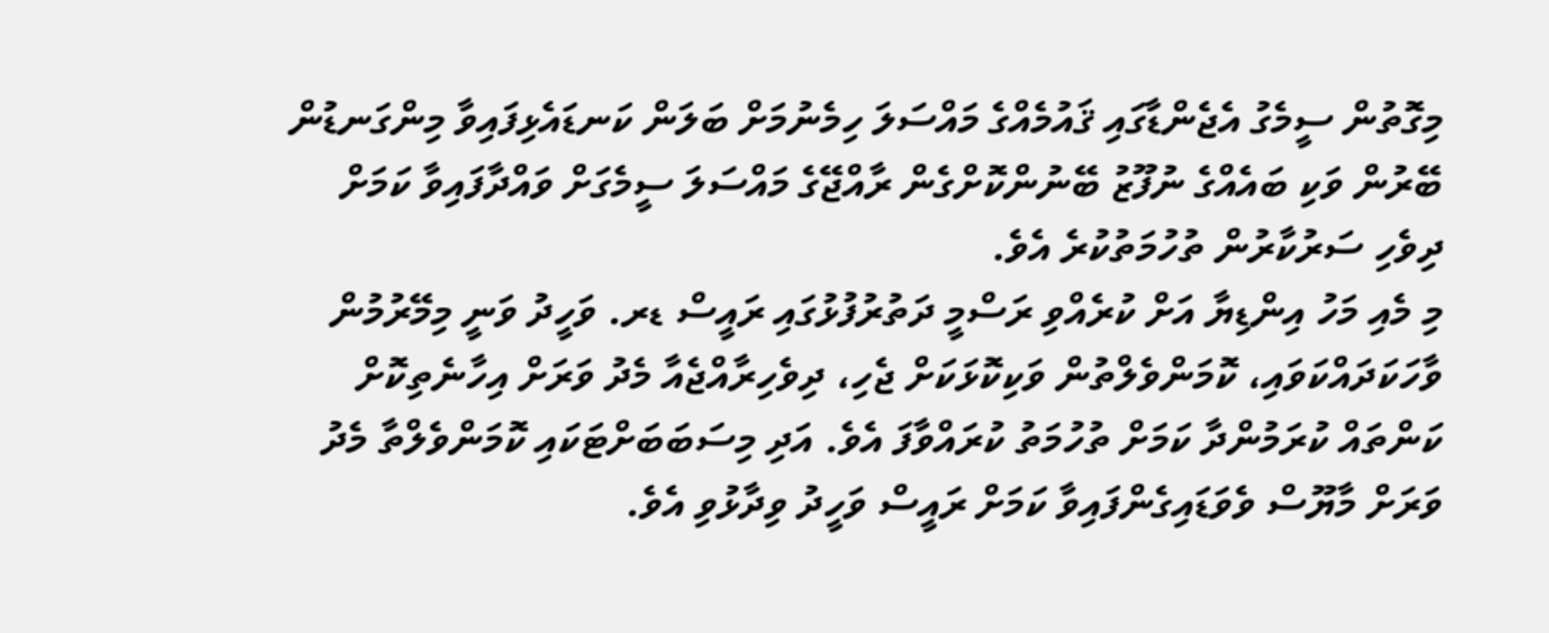މިގޮތުން ސީމެގު އެޖެންޑާގައި ޤައުމެއްގެ މައްސަލަ ހިމެނުމަށް ބަލަން ކަނޑައެޅިފައިވާ މިންގަނޑުން ބޭރުން ވަކި ބައެއްގެ ނުފޫޒު ބޭނުންކޮށްގެން ރާއްޖޭގެ މައްސަލަ ސީމެގަށް ވައްދާފައިވާ ކަމަށް ދިވެހި ސަރުކާރުން ތުހުމަތުކުރެ އެވެ.
މި މެއި މަހު އިންޑިޔާ އަށް ކުރެއްވި ރަސްމީ ދަތުރުފުޅުގައި ރައީސް ޑރ. ވަހީދު ވަނީ މިމޭރުމުން ވާހަކަދައްކަވައި، ކޮމަންވެލްތުން ވަކިކޮޅަކަށް ޖެހި، ދިވެހިރާއްޖެއާ މެދު ވަރަށް އިހާނެތިކޮށް ކަންތައް ކުރަމުންދާ ކަމަށް ތުހުމަތު ކުރައްވާފަ އެވެ. އަދި މިސަބަބަށްޓަކައި ކޮމަންވެލްތާ މެދު ވަރަށް މާޔޫސް ވެވަޑައިގެންފައިވާ ކަމަށް ރައީސް ވަހީދު ވިދާޅުވި އެވެ.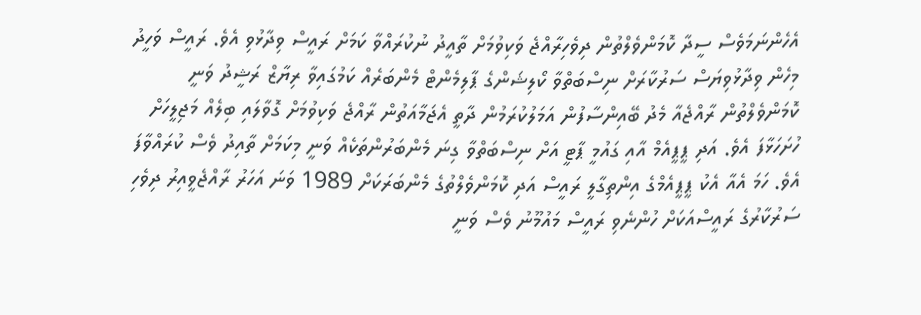އެހެންނަމަވެސް ސީދާ ކޮމަންވެލްތުން ދިވެހިރާއްޖެ ވަކިވުމަށް ތާއީދު ނުކުރައްވާ ކަމަށް ރައީސް ވިދާޅުވި އެވެ. ރައީސް ވަހީދު މިހެން ވިދާޅުވިޔަސް ސަރުކާރަށް ނިސްބަތްވާ ކޯލިޝަންގެ ޕާލިމެންޓް މެންބަރެއް ކަމުގައިވާ ރިޔާޒް ރަޝީދު ވަނީ ކޮމަންވެލްތުން ރާއްޖެއާ މެދު ބޭއިންސާފުން އަމަލުކުރަމުން ދާތީ އެޖަމާއަތުން ރާއްޖެ ވަކިވުމަށް ގޮވާލައި ބިލެއް މަޖިލީހަށް ހުށަހަޅާފަ އެވެ. އަދި ޕީޕީއެމް އާއި ގައުމީ ޕާޓީ އަށް ނިސްބަތްވާ ގިނަ މެންބަރުންތަކެއް ވަނީ މިކަމަށް ތާއިދު ވެސް ކުރައްވާފަ އެވެ. ހަމަ އެއާ އެކު ޕީޕީއެމްގެ އިންތިގާލީ ރައީސް އަދި ކޮމަންވެލްތުގެ މެންބަރަކަށް 1989 ވަނަ އަހަރު ރާއްޖެވީއިރު ދިވެހި ސަރުކާރުގެ ރައީސްއަކަށް ހުންނެވި ރައީސް މައުމޫނު ވެސް ވަނީ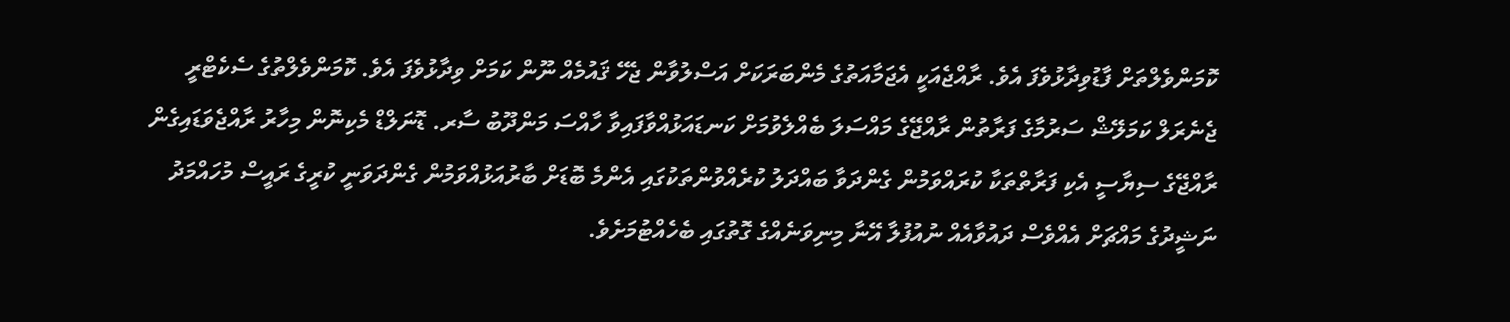ކޮމަންވެލްތަށް ފާޑުވިދާޅުވެފަ އެވެ. ރާއްޖެއަކީ އެޖަމާއަތުގެ މެންބަރަކަށް އަސްލުވާން ޖެހޭ ޤައުމެއް ނޫން ކަމަށް ވިދާޅުވެފަ އެވެ. ކޮމަންވެލްތުގެ ސެކެޓްރީ ޖެނެރަލް ކަމަލޭޝް ސަރުމާގެ ފަރާތުން ރާއްޖޭގެ މައްސަލަ ބެއްލެވުމަށް ކަނޑައަޅުއްވާފައިވާ ހާއްސަ މަންދޫބު ސާރ. ޑޮނަލްޑް މެކިނޮން މިހާރު ރާއްޖެވަޑައިގެން ރާއްޖޭގެ ސިޔާސީ އެކި ފަރާތްތަކާ ކުރައްވަމުން ގެންދަވާ ބައްދަލު ކުރެއްވުންތަކުގައި އެންމެ ބޮޑަށް ބާރުއަޅުއްވަމުން ގެންދަވަނީ ކުރީގެ ރައީސް މުހައްމަދު ނަޝީދުގެ މައްޗަށް އެއްވެސް ދައުވާއެއް ނުއުފުލާ އޭނާ މިނިވަނެއްގެ ގޮތުގައި ބެހެއްޓުމަށެވެ.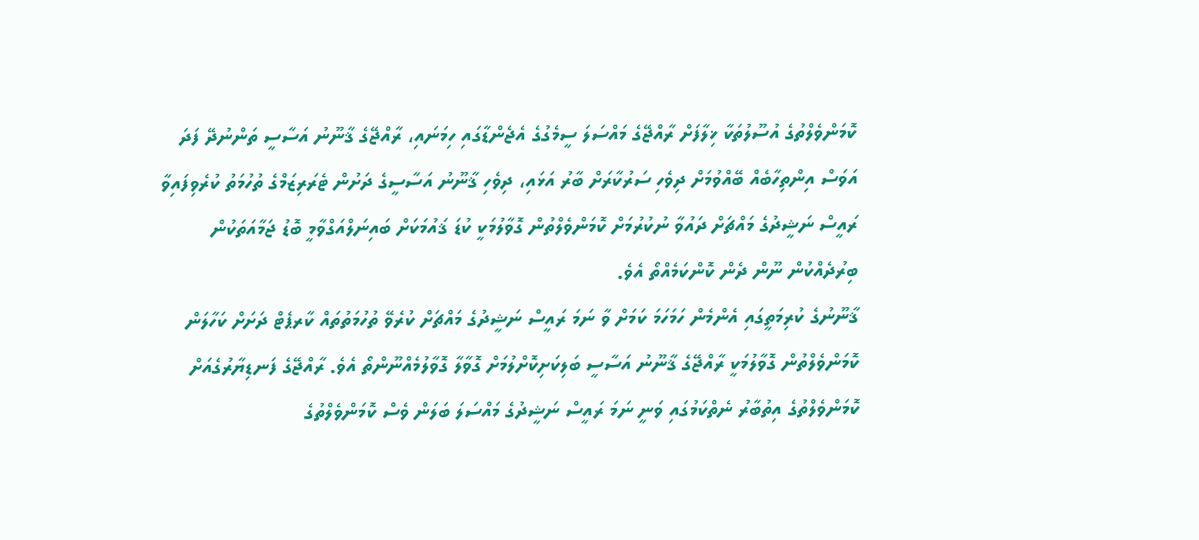ކޮމަންވެލްތުގެ އުސޫލުތަކާ ޚިލާފަށް ރާއްޖޭގެ މައްސަލަ ސީމެގުގެ އެޖެންޑާގައި ހިމަނައި، ރާއްޖޭގެ ޤާނޫނު އަސާސީ ތަންނުދޭ ފަދަ އަވަސް އިންތިހާބެއް ބޭއްވުމަށް ދިވެހި ސަރުކާރަށް ބާރު އަޅައި، ދިވެހި ޤާނޫނު އަސާސީގެ ދަށުން ޓެރަރިޒަމްގެ ތުހުމަތު ކުރެވިފައިވާ ރައީސް ނަޝީދުގެ މައްޗަށް ދައުވާ ނުކުރުމަށް ކޮމަންވެލްތުން ގޮވާލުމަކީ ކުޑަ ޤައުމަކަށް ބައިނަލްއަގްވާމީ ބޮޑު ޖަމާއަތަކުން ބިރުދެއްކުން ނޫން ދެން ކޮންކަމެއްތޯ އެވެ.
ޤާނޫނުގެ ކުރިމަތީގައި އެންމެން ހަމަހަމަ ކަމަށް ވާ ނަމަ ރައީސް ނަޝީދުގެ މައްޗަށް ކުރެވޭ ތުހުމަތުތައް ކާރޕެޓް ދަށަށް ކަހާލަން ކޮމަންވެލްތުން ގޮވާލުމަކީ ރާއްޖޭގެ ޤާނޫނު އަސާސީ ބަލިކަށިކޮށްލުމަށް ގޮވާލާ ގޮވާލުމެއްނޫންތޯ އެވެ. ރާއްޖޭގެ ފަނޑިޔާރުގެއަށް ކޮމަންވެލްތުގެ އިތުބާރު ނެތްކަމުގައި ވަނީ ނަމަ ރައީސް ނަޝީދުގެ މައްސަލަ ބަލަން ވެސް ކޮމަންވެލްތުގެ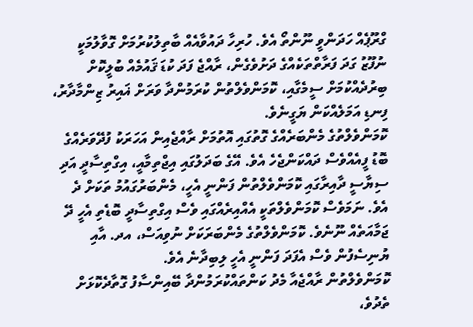ގްރޫޕެއް ހަދަންވީ ނޫންތޯ އެވެ. ހުރިހާ ދައުވާއެއް ބާތިލުކުރުމަށް ގޮވާލުމަކީ ނުފޫޒު ގަދަ ފަރާތްތަކެއްގެ ދަށުވެގެން، ރާއްޖެ ފަދަ ކުޑަ ޤައުމެއް ބުލީކޮށް ބިރުދެއްކުމަށް ސީމެގާއި، ކޮމަންވެލްތުން ކުރަމުންދާ ވަރަށް ޣައިރު ޒިންމާދާރު، ފިނޑި އަމަލެއްކަން ޔަގީނެވެ.
ކޮމަންވެލްތުގެ މެންބަރެއްގެ ގޮތުގައި އޮތުމަށް ރާއްޖެއިން އަހަރަކު ފުދޭވަރެއްގެ ބޮޑު ފީއެއްވެސް ދައްކަންޖެހެ އެވެ. އޭގެ ބަދަލުގައި އިޖްތިމާއީ، އިގްތިސާދީ އަދި ސިޔާސީ ދާއިރާގައި ކޮމަންވެލްތުން ފަންނީ އެހީ، މެންބަރުގައުމު ތަކަށް ދެ އެވެ. ނަމަވެސް ކޮމަންވެލްތަކީ އެއްއިރެއްގައި ވެސް އިގްތިސާދީ ބޮޑެތި އެހީ ދޭ ޖަމާއަތެއް ނޫނެވެ. ކޮމަންވެލްތުގެ މެންބަރަކަށް ނުވިއަސް، އދ. އާއި ޔުނިސެފުން ވެސް އެފަދަ ފަންނީ އެހީ ލިބިދާނެ އެވެ.
ކޮމަންވެލްތުން ރާއްޖެއާ މެދު ކަންތައްކުރަމުންދާ ބޭއިންސާފު ގޮތާދެކޮޅަށް ތެދުވެ،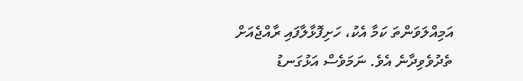އަމިއްލަވަންތަ ކަމާ އެކު، ހަށިފޮޅާލާފައި ރާއްޖެއަށް ތެދުވެވިދާނެ އެވެ. ނަމަވެސް އަޅުގަނޑު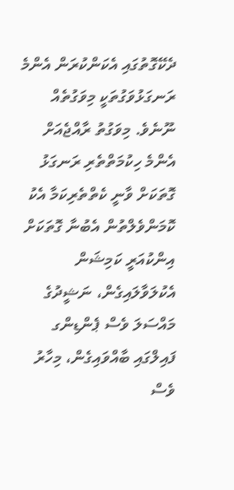ދެކޭގޮތުގައި އެކަންކުރަން އެންމެ ރަނގަޅުވަގުތަކީ މިވަގުތެއް ނޫނެވެ. މިވަގުތު ރާއްޖެއަށް އެންމެ ހިކުމަތްތެރި ރަނގަޅު ގޮތަކަށް ވާނީ ކެތްތެރިކަމާ އެކު ކޮމަންވެލްތުން އެބުނާ ގޮތަކަށް އިންކުއަރީ ކަމިޝަން އެކުލަވާލައިގެން، ނަޝީދުގެ މައްސަލަ ވެސް ޕެންޑިންގ ފައިލްގައި ބާއްވައިގެން، މިހާރު ވެސް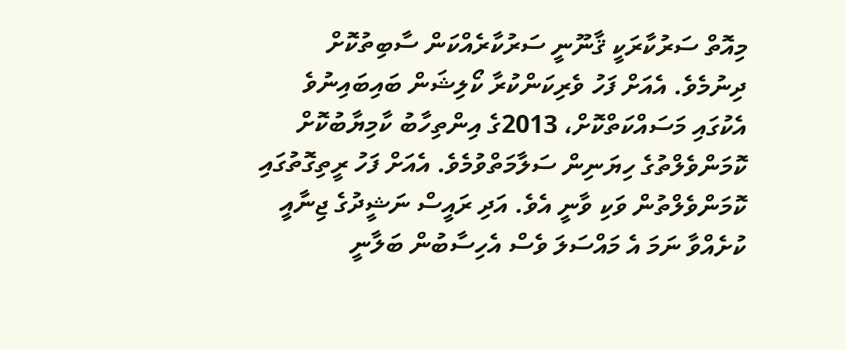މިއޮތް ސަރުކާރަކީ ޤާނޫނީ ސަރުކާރެއްކަން ސާބިތުކޮށް ދިނުމެވެ. އެއަށް ފަހު ވެރިކަންކުރާ ކޯލިޝަން ބައިބައިނުވެ އެކުގައި މަސައްކަތްކޮށް، 2013ގެ އިންތިހާބު ކާމިޔާބުކޮށް ކޮމަންވެލްތުގެ ހިޔަނިން ސަލާމަތްވުމެވެ. އެއަށް ފަހު ރީތިގޮތުގައި ކޮމަންވެލްތުން ވަކި ވާނީ އެވެ. އަދި ރައީސް ނަޝީދުގެ ޖިނާއީ ކުށެއްވާ ނަމަ އެ މައްސަލަ ވެސް އެހިސާބުން ބަލާނީ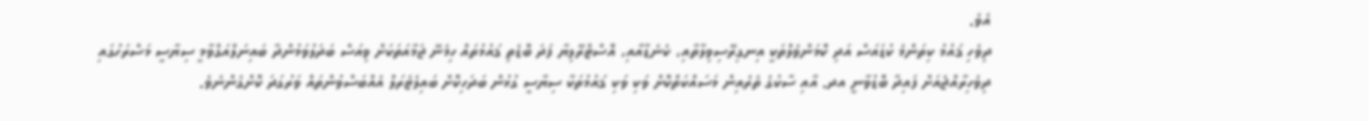އެވެ.
ދިވެހި ޤައުމު ކިތަންމެ ކުޑައަސް އަދި ކޮމަންވެލްތަކީ އިނގިރޭސިވިލާތާއި، ކެނެޑާއާއި، އޮސްޓްރޭލިޔާ ފަދަ ބޮޑެތި ޤައުމުތައް ހިމެނޭ ޖަމާއަތަކަށް ވިއަސް ބަދަލުވަމުންދާ ބައިނަލްއަގްވާމީ ސިޔާސީ މަސްރަހުގައި ދިވެހިރާއްޖެއަށް ފައިދާ ބޮޑުވާނީ އދ. އާއި ސާކުގެ ތެރެއިން މަސައްކަތްކޮށް ވަކި ވަކި ޤައުމުތަކާ ސިޔާސީ ގުޅުން ބަދަހިކޮށް ބައިލެޓެރަލް އެއްބަސްވުންތައް ވަރުގަދަ ކޮށްގެންނެވެ.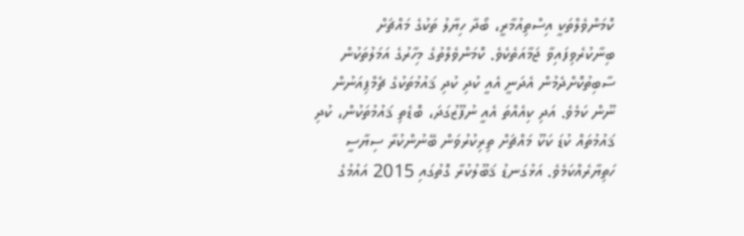ކޮމަންވެލްތަކީ އިސްތިއުމާރީ، ބޯދާ ހިޔާލު ތަކުގެ މައްޗަށް ބިނާކުރެވިފައިވާ ޖަމާއަތެކެވެ. ކޮމަންވެލްތުގެ މިހާރުގެ އަމަލުތަކުން ސާބިތުކޮށްދެމުން އެދަނީ އެއީ ކުދި ކުދި ޤައުމުތަކުގެ ޗެމްޕިއަނުން ނޫން ކަމެވެ. އަދި ކިއެއްތަ އެއީ ނުފޫޒުގަދަ، ބޮޑެތި ޤައުމުތަކުން، ކުދި ޤައުމުތައް ކުޑަ ކަކޫ މައްޗަށް ތިރިކުރުވަން ބޭނުންކުރާ ސިޔާސީ ހަތިޔާރެއްކަމެވެ. އަޅުގަނޑު ޤަބޫލުކުރާ ގޮތުގައި 2015 އައުމުގެ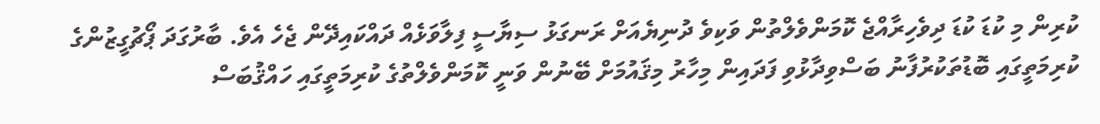ކުރިން މި ކުޑަ ކުޑަ ދިވެހިރާއްޖެ ކޮމަންވެލްތުން ވަކިވެ ދުނިޔެއަށް ރަނގަޅު ސިޔާސީ ފިލާވަޅެއް ދައްކައިދޭން ޖެހެ އެވެ. ބާރުގަދަ ޕޯޗުގީޒުންގެ ކުރިމަތީގައި ބޮޑުތަކުރުފާނު ބަސްވިދާޅުވި ފަދައިން މިހާރު މިޤައުމަށް ބޭނުން ވަނީ ކޮމަންވެލްތުގެ ކުރިމަތީގައި ހައްޤުބަސް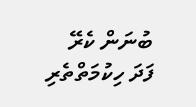ބުނަން ކެރޭ ފަދަ ހިކުމަތްތެރި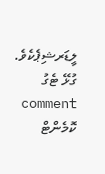ލީޑަރޝިޕެކެވެ.
ގުޅޭ ޓެގު
comment ކޮމެންޓް